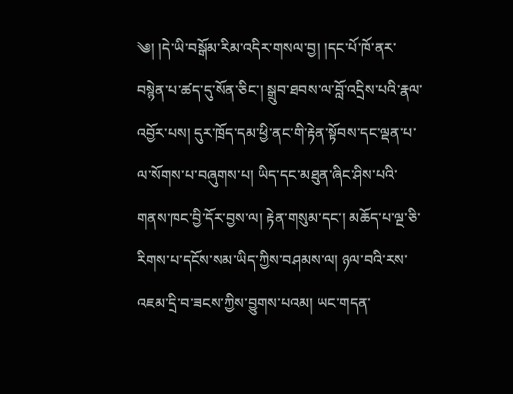༄། །དེ་ཡི་བསྒོམ་རིམ་འདིར་གསལ་བྱ། །དང་པོ་ཁོ་ནར་བསྙེན་པ་ཚད་དུ་སོན་ཅིང་། སྒྲུབ་ཐབས་ལ་བློ་འདྲིས་པའི་རྣལ་འབྱོར་པས། དུར་ཁྲོད་དམ་ཕྱི་ནང་གི་རྟེན་སྟོབས་དང་ལྡན་པ་ལ་སོགས་པ་བཞུགས་པ། ཡིད་དང་མཐུན་ཞིང་ཤིས་པའི་གནས་ཁང་བྱི་དོར་བྱས་ལ། རྟེན་གསུམ་དང་། མཆོད་པ་ལྔ་ཅི་རིགས་པ་དངོས་སམ་ཡིད་ཀྱིས་བཤམས་ལ། ཉལ་བའི་རས་འཇམ་དྲི་བ་ཟངས་ཀྱིས་བྱུགས་པའམ། ཡང་གདན་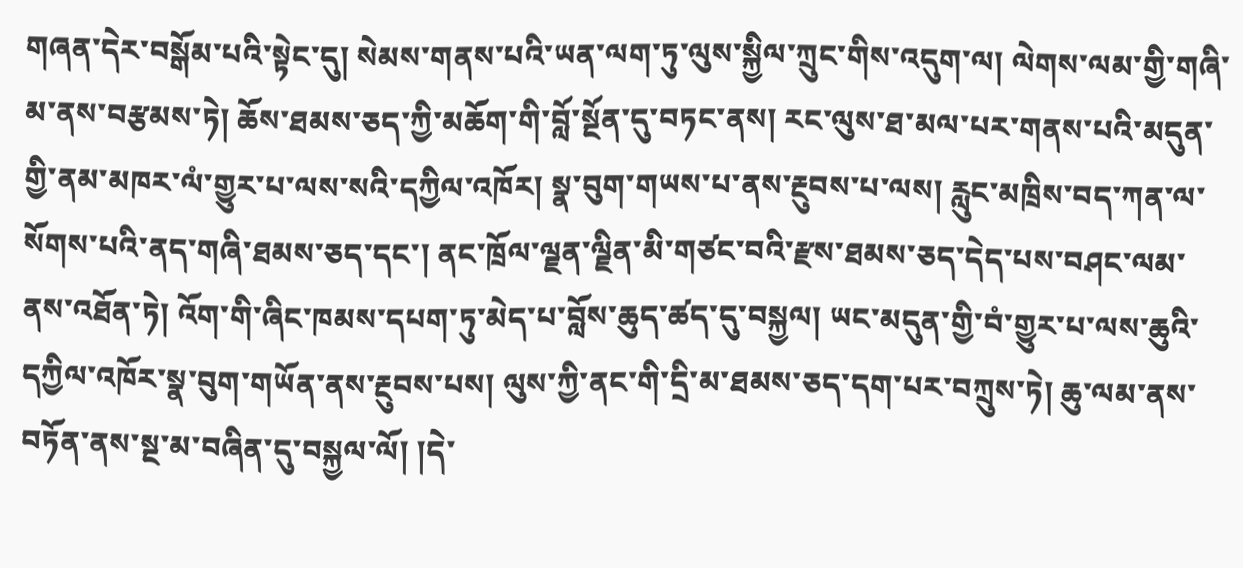གཞན་དེར་བསྒོམ་པའི་སྟེང་དུ། སེམས་གནས་པའི་ཡན་ལག་ཏུ་ལུས་སྐྱིལ་ཀྲུང་གིས་འདུག་ལ། ལེགས་ལམ་གྱི་གཞི་མ་ནས་བརྩམས་ཏེ། ཆོས་ཐམས་ཅད་ཀྱི་མཆོག་གི་བློ་སྔོན་དུ་བཏང་ནས། རང་ལུས་ཐ་མལ་པར་གནས་པའི་མདུན་གྱི་ནམ་མཁར་ལཾ་གྱུར་པ་ལས་སའི་དཀྱིལ་འཁོར། སྣ་བུག་གཡས་པ་ནས་རྔུབས་པ་ལས། རླུང་མཁྲིས་བད་ཀན་ལ་སོགས་པའི་ནད་གཞི་ཐམས་ཅད་དང་། ནང་ཁྲོལ་ལྗན་ལྗིན་མི་གཙང་བའི་རྫས་ཐམས་ཅད་དེད་པས་བཤང་ལམ་ནས་འཐོན་ཏེ། འོག་གི་ཞིང་ཁམས་དཔག་ཏུ་མེད་པ་བློས་ཆུད་ཚད་དུ་བསྐྱལ། ཡང་མདུན་གྱི་བཾ་གྱུར་པ་ལས་ཆུའི་དཀྱིལ་འཁོར་སྣ་བུག་གཡོན་ནས་རྔུབས་པས། ལུས་ཀྱི་ནང་གི་དྲི་མ་ཐམས་ཅད་དག་པར་བཀྲུས་ཏེ། ཆུ་ལམ་ནས་བཏོན་ནས་སྔ་མ་བཞིན་དུ་བསྐྱལ་ལོ། །དེ་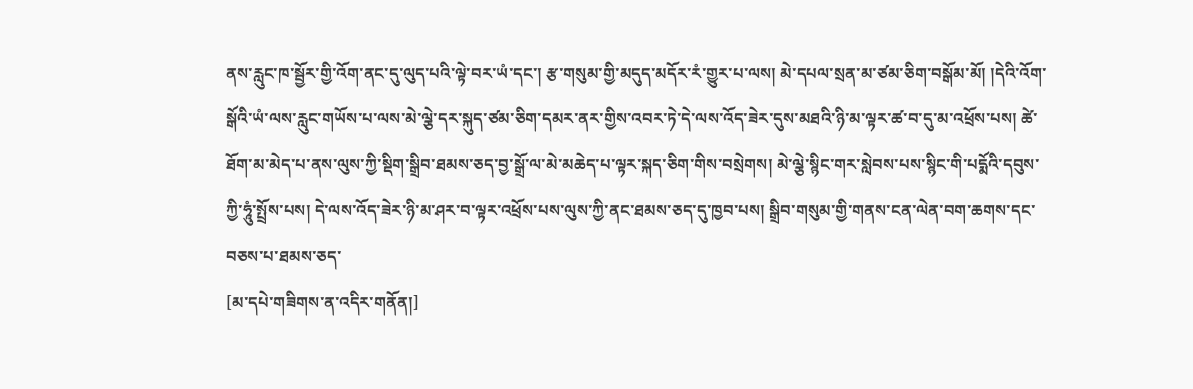ནས་རླུང་ཁ་སྦྱོར་གྱི་འོག་ནང་དུ་ལུད་པའི་ལྟེ་བར་ཡཾ་དང་། རྩ་གསུམ་གྱི་མདུད་མདོར་རཾ་གྱུར་པ་ལས། མེ་དཔལ་སྲན་མ་ཙམ་ཅིག་བསྒོམ་མོ། །དེའི་འོག་སྒོའི་ཡཾ་ལས་རླུང་གཡོས་པ་ལས་མེ་ལྕེ་དར་སྐུད་ཙམ་ཅིག་དམར་ནར་གྱིས་འབར་ཏེ་དེ་ལས་འོད་ཟེར་དུས་མཐའི་ཉི་མ་ལྟར་ཚ་བ་དུ་མ་འཕྲོས་པས། ཚེ་ཐོག་མ་མེད་པ་ནས་ལུས་ཀྱི་སྡིག་སྒྲིབ་ཐམས་ཅད་བྱ་སྒྲོ་ལ་མེ་མཆེད་པ་ལྟར་སྐད་ཅིག་གིས་བསྲེགས། མེ་ལྕེ་སྙིང་གར་སླེབས་པས་སྙིང་གི་པདྨོའི་དབུས་ཀྱི་ཧཱུཾ་སྤྲོས་པས། དེ་ལས་འོད་ཟེར་ཉི་མ་ཤར་བ་ལྟར་འཕྲོས་པས་ལུས་ཀྱི་ནང་ཐམས་ཅད་དུ་ཁྱབ་པས། སྒྲིབ་གསུམ་གྱི་གནས་ངན་ལེན་བག་ཆགས་དང་བཅས་པ་ཐམས་ཅད་
[མ་དཔེ་གཟིགས་ན་འདིར་གནོན།]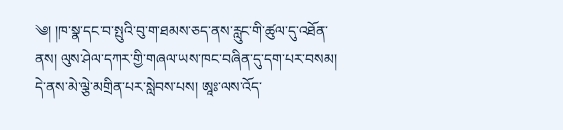༄། །ཁ་སྣ་དང་བ་སྤུའི་བུ་ག་ཐམས་ཅད་ནས་རླུང་གི་ཚུལ་དུ་འཐོན་ནས། ལུས་ཤེལ་དཀར་གྱི་གཞལ་ཡས་ཁང་བཞིན་དུ་དག་པར་བསམ། དེ་ནས་མེ་ལྕེ་མགྲིན་པར་སླེབས་པས། ཨཱཿ་ལས་འོད་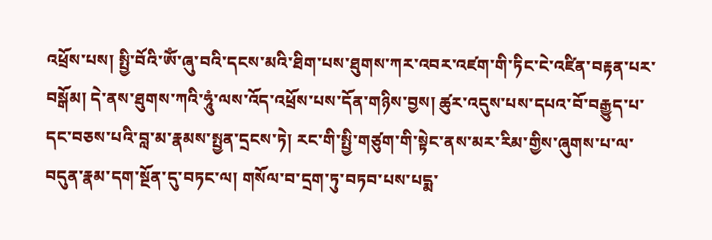འཕྲོས་པས། སྤྱི་བོའི་ཨོཾ་ཞུ་བའི་དངས་མའི་ཐིག་པས་ཐུགས་ཀར་འབར་འཛག་གི་ཏིང་ངེ་འཛིན་བརྟན་པར་བསྒོམ། དེ་ནས་ཐུགས་ཀའི་ཧཱུཾ་ལས་འོད་འཕྲོས་པས་དོན་གཉིས་བྱས། ཚུར་འདུས་པས་དཔའ་བོ་བརྒྱུད་པ་དང་བཅས་པའི་བླ་མ་རྣམས་སྤྱན་དྲངས་ཏེ། རང་གི་སྤྱི་གཙུག་གི་སྟེང་ནས་མར་རིམ་གྱིས་ཞུགས་པ་ལ་བདུན་རྣམ་དག་སྔོན་དུ་བཏང་ལ། གསོལ་བ་དྲག་ཏུ་བཏབ་པས་པདྨ་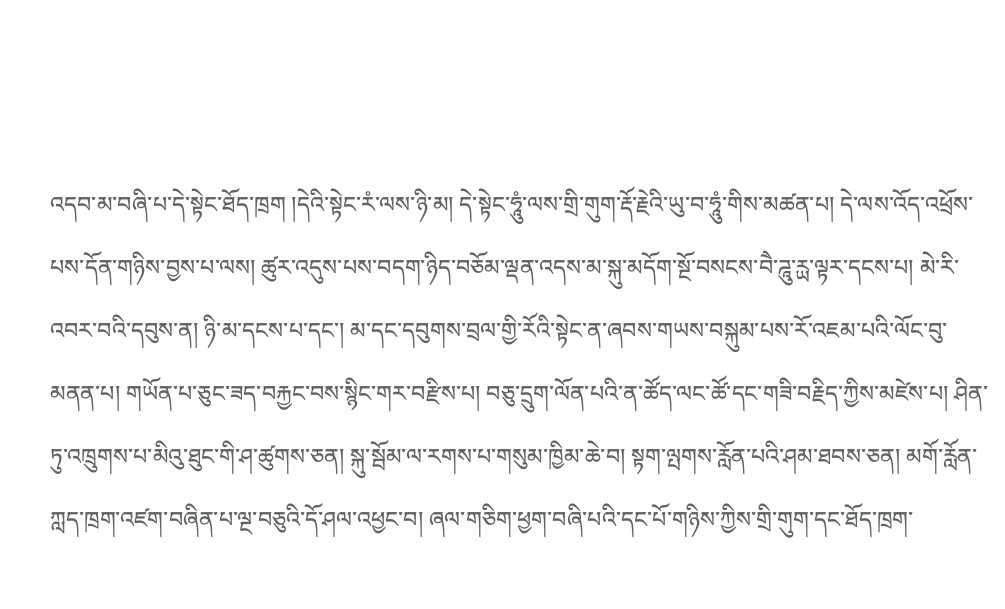འདབ་མ་བཞི་པ་དེ་སྟེང་ཐོད་ཁྲག །དེའི་སྟེང་རཾ་ལས་ཉི་མ། དེ་སྟེང་ཧཱུཾ་ལས་གྲི་གུག་རྡོ་རྗེའི་ཡུ་བ་ཧཱུཾ་གིས་མཚན་པ། དེ་ལས་འོད་འཕྲོས་པས་དོན་གཉིས་བྱས་པ་ལས། ཚུར་འདུས་པས་བདག་ཉིད་བཅོམ་ལྡན་འདས་མ་སྐུ་མདོག་སྔོ་བསངས་བཻ་ཌཱུ་ཪྻ་ལྟར་དངས་པ། མེ་རི་འབར་བའི་དབུས་ན། ཉི་མ་དངས་པ་དང་། མ་དང་དབུགས་བྲལ་གྱི་རོའི་སྟེང་ན་ཞབས་གཡས་བསྐུམ་པས་རོ་འཇམ་པའི་ལོང་བུ་མནན་པ། གཡོན་པ་ཅུང་ཟད་བརྐྱང་བས་སྙིང་གར་བརྫིས་པ། བཅུ་དྲུག་ལོན་པའི་ན་ཚོད་ལང་ཚོ་དང་གཟི་བརྗིད་ཀྱིས་མཛེས་པ། ཤིན་ཏུ་འཁྲུགས་པ་མིའུ་ཐུང་གི་ཤ་ཚུགས་ཅན། སྐུ་སྦོམ་ལ་རགས་པ་གསུམ་ཁྱིམ་ཆེ་བ། སྟག་ལྤགས་རློན་པའི་ཤམ་ཐབས་ཅན། མགོ་རློན་ཀླད་ཁྲག་འཛག་བཞིན་པ་ལྔ་བཅུའི་དོ་ཤལ་འཕྱང་བ། ཞལ་གཅིག་ཕྱག་བཞི་པའི་དང་པོ་གཉིས་ཀྱིས་གྲི་གུག་དང་ཐོད་ཁྲག་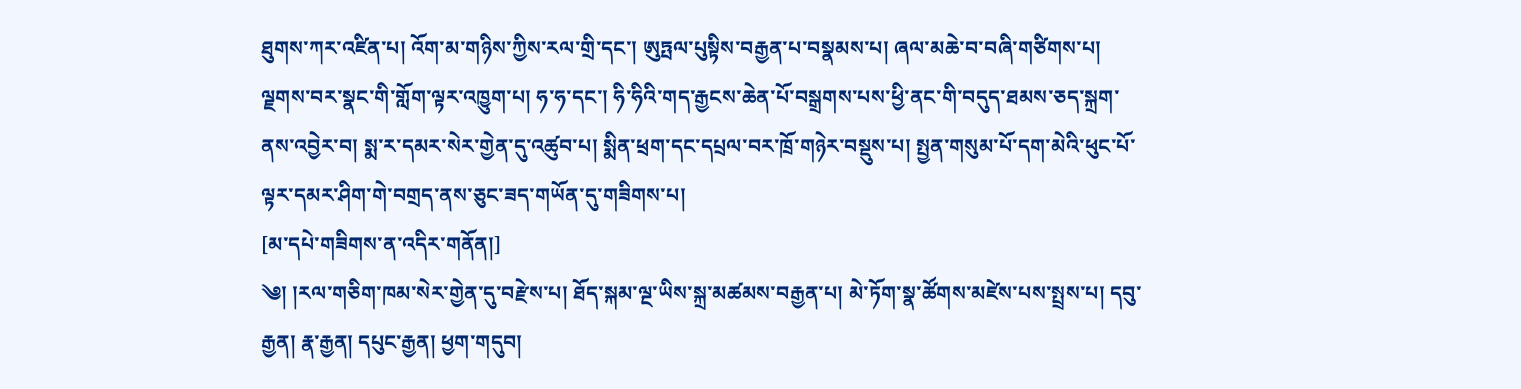ཐུགས་ཀར་འཛིན་པ། འོག་མ་གཉིས་ཀྱིས་རལ་གྲི་དང་། ཨུཏྤལ་པུསྟིས་བརྒྱན་པ་བསྣམས་པ། ཞལ་མཆེ་བ་བཞི་གཙིགས་པ། ལྗགས་བར་སྣང་གི་གློག་ལྟར་འཁྱུག་པ། ཧ་ཧ་དང་། ཧི་ཧིའི་གད་རྒྱངས་ཆེན་པོ་བསྒྲགས་པས་ཕྱི་ནང་གི་བདུད་ཐམས་ཅད་སྐྲག་ནས་འབྱེར་བ། སྨ་ར་དམར་སེར་གྱེན་དུ་འཚུབ་པ། སྨིན་ཕྲག་དང་དཔྲལ་བར་ཁྲོ་གཉེར་བསྡུས་པ། སྤྱན་གསུམ་པོ་དག་མེའི་ཕུང་པོ་ལྟར་དམར་ཤིག་གེ་བགྲད་ནས་ཅུང་ཟད་གཡོན་དུ་གཟིགས་པ།
[མ་དཔེ་གཟིགས་ན་འདིར་གནོན།]
༄། །རལ་གཅིག་ཁམ་སེར་གྱེན་དུ་བརྫེས་པ། ཐོད་སྐམ་ལྔ་ཡིས་སྐྲ་མཚམས་བརྒྱན་པ། མེ་ཏོག་སྣ་ཚོགས་མཛེས་པས་སྤྲས་པ། དབུ་རྒྱན། རྣ་རྒྱན། དཔུང་རྒྱན། ཕྱག་གདུབ།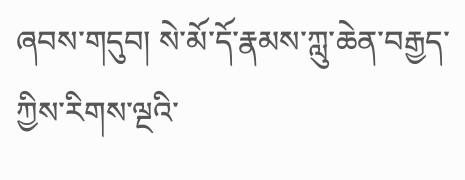ཞབས་གདུབ། སེ་མོ་དོ་རྣམས་ཀླུ་ཆེན་བརྒྱད་ཀྱིས་རིགས་ལྔའི་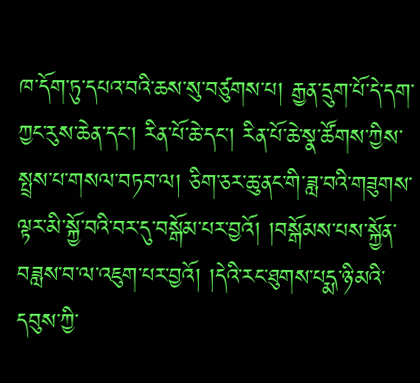ཁ་དོག་ཏུ་དཔའ་བའི་ཆས་སུ་བཙུགས་པ། རྒྱན་དྲུག་པོ་དེ་དག་ཀྱང་རུས་ཆེན་དང་། རིན་པོ་ཆེ་དང་། རིན་པོ་ཆེ་སྣ་ཚོགས་ཀྱིས་སྤྲས་པ་གསལ་བཏབ་ལ། ཅིག་ཅར་ཆུ་ནང་གི་ཟླ་བའི་གཟུགས་ལྟར་མི་སྐྱོ་བའི་བར་དུ་བསྒོམ་པར་བྱའོ། །བསྒོམས་པས་སྐྱོན་བཟླས་བ་ལ་འཇུག་པར་བྱའོ། །དེའི་རང་ཐུགས་པདྨ་ཉི་མའི་དབུས་ཀྱི་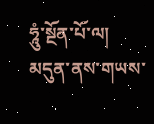ཧཱུཾ་སྔོན་པོ་ལ། མདུན་ནས་གཡས་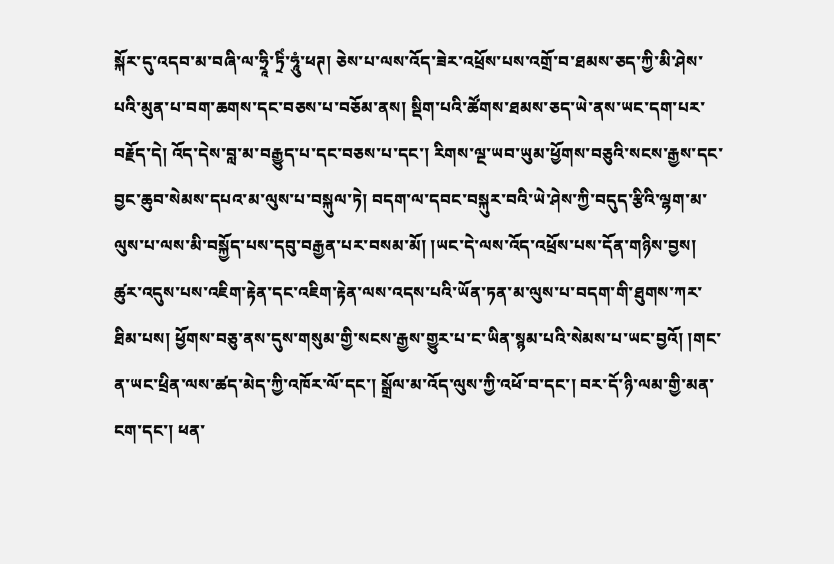སྐོར་དུ་འདབ་མ་བཞི་ལ་ཧྲཱི་ཏྲིཾ་ཧཱུཾ་ཕཊ། ཅེས་པ་ལས་འོད་ཟེར་འཕྲོས་པས་འགྲོ་བ་ཐམས་ཅད་ཀྱི་མི་ཤེས་པའི་མུན་པ་བག་ཆགས་དང་བཅས་པ་བཅོམ་ནས། སྡིག་པའི་ཚོགས་ཐམས་ཅད་ཡེ་ནས་ཡང་དག་པར་བརྗོད་དེ། འོད་དེས་བླ་མ་བརྒྱུད་པ་དང་བཅས་པ་དང་། རིགས་ལྔ་ཡབ་ཡུམ་ཕྱོགས་བཅུའི་སངས་རྒྱས་དང་བྱང་ཆུབ་སེམས་དཔའ་མ་ལུས་པ་བསྐུལ་ཏེ། བདག་ལ་དབང་བསྐུར་བའི་ཡེ་ཤེས་ཀྱི་བདུད་རྩིའི་ལྷག་མ་ལུས་པ་ལས་མི་བསྐྱོད་པས་དབུ་བརྒྱན་པར་བསམ་མོ། །ཡང་དེ་ལས་འོད་འཕྲོས་པས་དོན་གཉིས་བྱས། ཚུར་འདུས་པས་འཇིག་རྟེན་དང་འཇིག་རྟེན་ལས་འདས་པའི་ཡོན་ཏན་མ་ལུས་པ་བདག་གི་ཐུགས་ཀར་ཐིམ་པས། ཕྱོགས་བཅུ་ནས་དུས་གསུམ་གྱི་སངས་རྒྱས་གྱུར་པ་ང་ཡིན་སྙམ་པའི་སེམས་པ་ཡང་བྱའོ། །གང་ན་ཡང་ཕྲིན་ལས་ཚད་མེད་ཀྱི་འཁོར་ལོ་དང་། སྒྲོལ་མ་འོད་ལུས་ཀྱི་འཕོ་བ་དང་། བར་དོ་ཉི་ལམ་གྱི་མན་ངག་དང་། ཕན་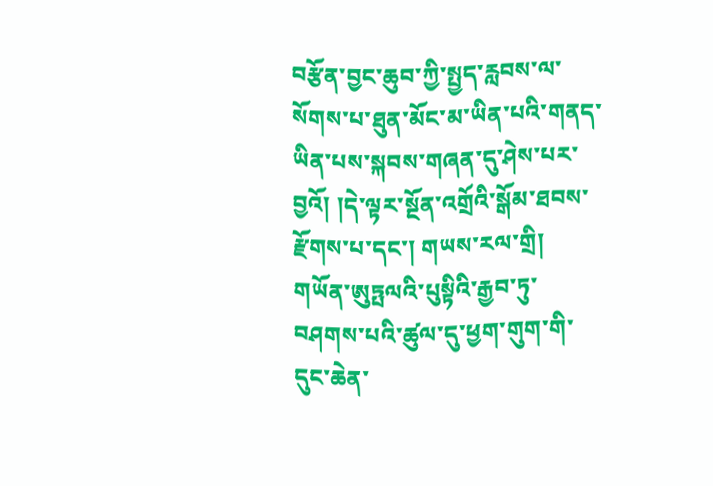བརྩོན་བྱང་ཆུབ་ཀྱི་སྤྱད་རླབས་ལ་སོགས་པ་ཐུན་མོང་མ་ཡིན་པའི་གནད་ཡིན་པས་སྐབས་གཞན་དུ་ཤེས་པར་བྱའོ། །དེ་ལྟར་སྔོན་འགྲོའི་སྒོམ་ཐབས་རྫོགས་པ་དང་། གཡས་རལ་གྲི། གཡོན་ཨུཏྤལའི་པུསྟིའི་རྒྱབ་ཏུ་བཤགས་པའི་ཚུལ་དུ་ཕྱག་གུག་གི་དུང་ཆེན་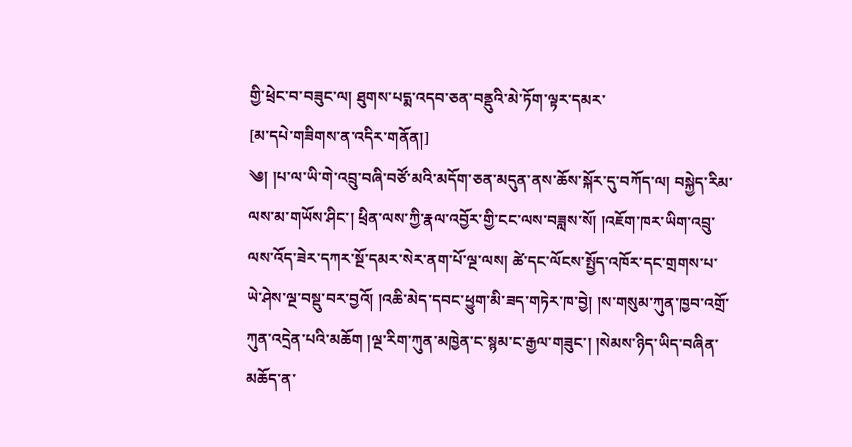གྱི་ཕྲེང་བ་བཟུང་ལ། ཐུགས་པདྨ་འདབ་ཅན་བནྡུའི་མེ་ཏོག་ལྟར་དམར་
[མ་དཔེ་གཟིགས་ན་འདིར་གནོན།]
༄། །པ་ལ་ཡི་གེ་འབྲུ་བཞི་བཙོ་མའི་མདོག་ཅན་མདུན་ནས་ཆོས་སྐོར་དུ་བཀོད་ལ། བསྐྱེད་རིམ་ལས་མ་གཡོས་ཤིང་། ཕྲིན་ལས་ཀྱི་རྣལ་འབྱོར་གྱི་ངང་ལས་བཟླས་སོ། །འཇོག་ཁར་ཡིག་འབྲུ་ལས་འོད་ཟེར་དཀར་སྔོ་དམར་སེར་ནག་པོ་ལྔ་ལས། ཚེ་དང་ལོངས་སྤྱོད་འཁོར་དང་གྲགས་པ་ཡེ་ཤེས་ལྔ་བསྡུ་བར་བྱའོ། །འཆི་མེད་དབང་ཕྱུག་མི་ཟད་གཏེར་ཁ་བྱེ། །ས་གསུམ་ཀུན་ཁྱབ་འགྲོ་ཀུན་འདྲེན་པའི་མཆོག །ལྔ་རིག་ཀུན་མཁྱེན་ང་སྙམ་ང་རྒྱལ་གཟུང་། །སེམས་ཉིད་ཡིད་བཞིན་མཆོད་ན་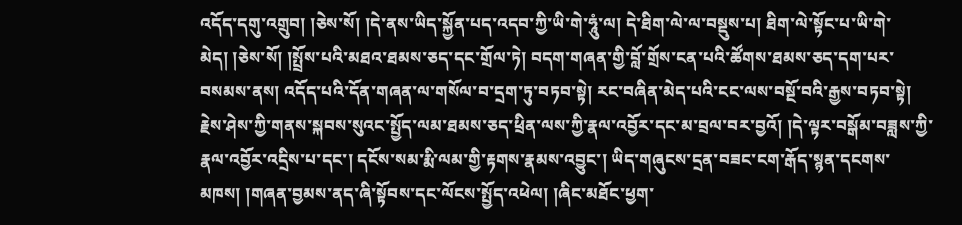འདོད་དགུ་འགྲུབ། །ཅེས་སོ། །དེ་ནས་ཡིད་སྐྱོན་པད་འདབ་ཀྱི་ཡི་གེ་ཧཱུཾ་ལ། དེ་ཐིག་ལེ་ལ་བསྡུས་པ། ཐིག་ལེ་སྟོང་པ་ཡི་གེ་མེད། །ཅེས་སོ། །སྤྲོས་པའི་མཐའ་ཐམས་ཅད་དང་གྲོལ་ཏེ། བདག་གཞན་གྱི་བློ་གྲོས་ངན་པའི་ཚོགས་ཐམས་ཅད་དག་པར་བསམས་ནས། འདོད་པའི་དོན་གཞན་ལ་གསོལ་བ་དྲག་ཏུ་བཏབ་སྟེ། རང་བཞིན་མེད་པའི་ངང་ལས་བསྔོ་བའི་རྒྱས་བཏབ་སྟེ། རྗེས་ཤེས་ཀྱི་གནས་སྐབས་སུའང་སྤྱོད་ལམ་ཐམས་ཅད་ཕྲིན་ལས་ཀྱི་རྣལ་འབྱོར་དང་མ་བྲལ་བར་བྱའོ། །དེ་ལྟར་བསྒོམ་བཟླས་ཀྱི་རྣལ་འབྱོར་འདྲིས་པ་དང་། དངོས་སམ་རྨི་ལམ་གྱི་རྟགས་རྣམས་འབྱུང་། ཡིད་གཞུངས་དྲན་བཟང་ངག་རྒོད་སྙན་དངགས་མཁས། །གཞན་བྱམས་ནད་ཞི་སྟོབས་དང་ལོངས་སྤྱོད་འཕེལ། །ཞིང་མཐོང་ཕྱག་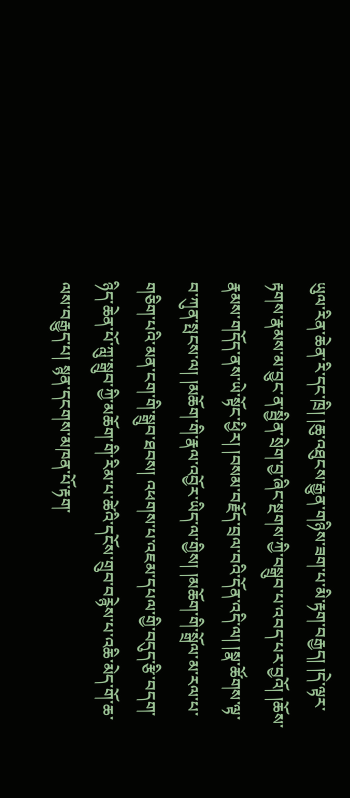ཡུལ་རིན་ཆེན་རི་དང་ཁྲི། །ཆུ་འཐུངས་རྒྱུན་གཉིས་ཟག་པ་མི་རྟག་བརྒྱད། །དེ་ལྟར་རྟགས་རྣམས་མ་བྱུང་ན་སྦྱིན་སྲེག་བྱ་ཞིང་སྔགས་ཀྱི་བསྒྲུབ་པ་འབད་པར་བྱའོ། །ཆོས་རྣམས་གདོད་ནས་ཡེ་སྟོང་ཕྱིར། །བསམ་བརྗོད་བྲལ་བའི་དོན་འདི་ལ། །སྣ་ཚོགས་ལྟ་བ་ཀུན་སྤངས་ལ། །མཆོག་གི་རྣལ་འབྱོར་ཡིད་ལ་གྱིས། །མཆོག་གི་སྒྲོལ་མ་རལ་པ་གཅིག་པའི་མན་ངག་གི་སྒྲུབ་ཐབས། འཕགས་པ་འཇམ་དཔལ་གྱི་བདུད་རྩི་བདག་ཉིད་ཆེན་པོ་ཀླུ་སྒྲུབ་ཀྱི་མཆོག་གི་རིམ་པ་ཚེའི་དངོས་གྲུབ་བརྙེས་པ་འཆི་མེད་གོ་ཆ་ལས་བརྒྱུད་པ། སྙན་དངགས་མཁན་པོ་རྟག་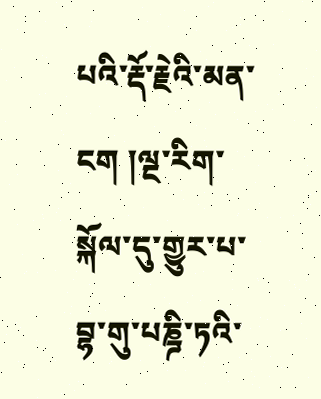པའི་རྡོ་རྗེའི་མན་ངག །ལྔ་རིག་སྐོལ་དུ་གྱུར་པ་བྷ་གུ་པཎྜི་ཏའི་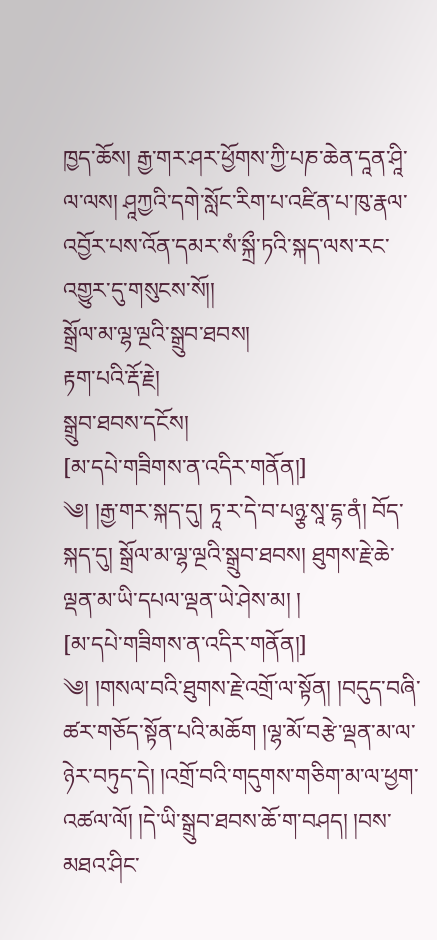ཁྱད་ཆོས། རྒྱ་གར་ཤར་ཕྱོགས་ཀྱི་པཎ་ཆེན་དཱན་ཤཱི་ལ་ལས། ཤཱཀྱའི་དགེ་སློང་རིག་པ་འཛིན་པ་ཁུ་རྣལ་འབྱོར་པས་འོན་དམར་སཾ་སྐྲྀ་ཏའི་སྐད་ལས་རང་འགྱུར་དུ་གསུངས་སོ།།
སྒྲོལ་མ་ལྷ་ལྔའི་སྒྲུབ་ཐབས།
རྟག་པའི་རྡོ་རྗེ།
སྒྲུབ་ཐབས་དངོས།
[མ་དཔེ་གཟིགས་ན་འདིར་གནོན།]
༄། །རྒྱ་གར་སྐད་དུ། ཏཱ་ར་དེ་བ་པཉྩ་སཱ་དྷ་ནཾ། བོད་སྐད་དུ། སྒྲོལ་མ་ལྷ་ལྔའི་སྒྲུབ་ཐབས། ཐུགས་རྗེ་ཆེ་ལྡན་མ་ཡི་དཔལ་ལྡན་ཡེ་ཤེས་མ། །
[མ་དཔེ་གཟིགས་ན་འདིར་གནོན།]
༄། །གསལ་བའི་ཐུགས་རྗེ་འགྲོ་ལ་སྟོན། །བདུད་བཞི་ཚར་གཅོད་སྟོན་པའི་མཆོག །ལྷ་མོ་བརྩེ་ལྡན་མ་ལ་ཉེར་བཏུད་དེ། །འགྲོ་བའི་གདུགས་གཅིག་མ་ལ་ཕྱག་འཚལ་ལོ། །དེ་ཡི་སྒྲུབ་ཐབས་ཆོ་ག་བཤད། །བས་མཐའ་ཤིང་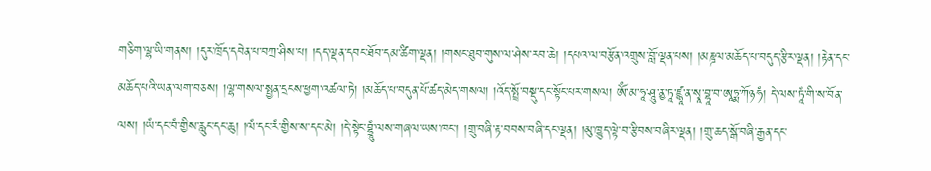གཅིག་ལྷ་ཡི་གནས། །དུར་ཁྲོད་དབེན་པ་བཀྲ་ཤིས་པ། །དད་ལྡན་དབང་ཐོབ་དམ་ཚིག་ལྡན། །གསང་ཐུབ་གུས་ལ་ཤེས་རབ་ཆེ། །དཔའ་ལ་བརྩོན་འགྲུས་བློ་ལྡན་པས། །མཎྜལ་མཆོད་པ་བདུད་རྩིར་ལྡན། །རྟེན་དང་མཆོད་པའི་ཡན་ལག་བཅས། །ལྷ་གསལ་སྤྱན་དྲངས་ཕྱག་འཚལ་ཏེ། །མཆོད་པ་བདུན་པོ་ཚད་མེད་གསལ། །འོད་སྤྲོ་བསྡུ་དང་སྟོང་པར་གསལ། ཨོཾ་མ་ཧཱ་ཤཱུ་ནྱ་ཏཱ་ཛྙཱ་ན་སྭཱ་བྷཱ་བ་ཨཱཏྨ་ཀོཉཧཾ། དེ་ལས་ཏཱཾ་གི་ས་བོན་ལས། །ཡཾ་དང་བཾ་གྱིས་རླུང་དང་ཆུ། །ལཾ་དང་རཾ་གྱིས་ས་དང་མེ། །དེ་སྟེང་བྷྲཱུཾ་ལས་གཞལ་ཡས་ཁང་། །གྲུ་བཞི་རྟ་བབས་བཞི་དང་ལྡན། །མུ་ཁྱུད་ལྟེ་བ་རྩིབས་བཞིར་ལྡན། །གྲུ་ཆད་སྒོ་བཞི་རྒྱན་དང་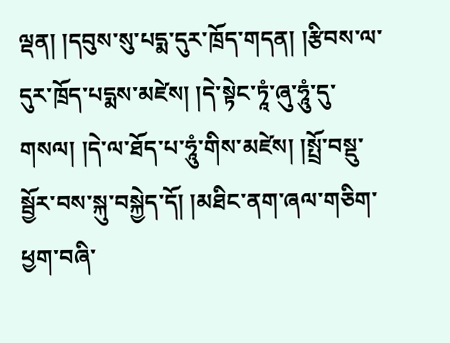ལྡན། །དབུས་སུ་པདྨ་དུར་ཁྲོད་གདན། །རྩིབས་ལ་དུར་ཁྲོད་པདྨས་མཛེས། །དེ་སྟེང་ཏཱཾ་ཞུ་ཧཱུཾ་དུ་གསལ། །དེ་ལ་ཐོད་པ་ཧཱུཾ་གིས་མཛེས། །སྤྲོ་བསྡུ་སྦྱོར་བས་སྐུ་བསྐྱེད་དོ། །མཐིང་ནག་ཞལ་གཅིག་ཕྱག་བཞི་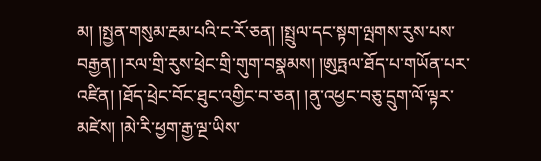མ། །སྤྱན་གསུམ་རྔམ་པའི་ང་རོ་ཅན། །སྤྲུལ་དང་སྟག་ལྤགས་རུས་པས་བརྒྱན། །རལ་གྲི་རུས་ཕྲེང་གྲི་གུག་བསྣམས། །ཨུཏྤལ་ཐོད་པ་གཡོན་པར་འཛིན། །ཐོད་ཕྲེང་བོང་ཐུང་འགྱིང་བ་ཅན། །ནུ་འཕྱང་བཅུ་དྲུག་ལོ་ལྟར་མཛེས། །མེ་རི་ཕྱག་རྒྱ་ལྔ་ཡིས་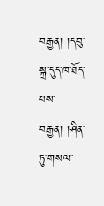བརྒྱན། །དབུ་སྐྲ་དུད་ཁ་ཐོད་པས་བརྒྱན། །ཤིན་ཏུ་གསལ་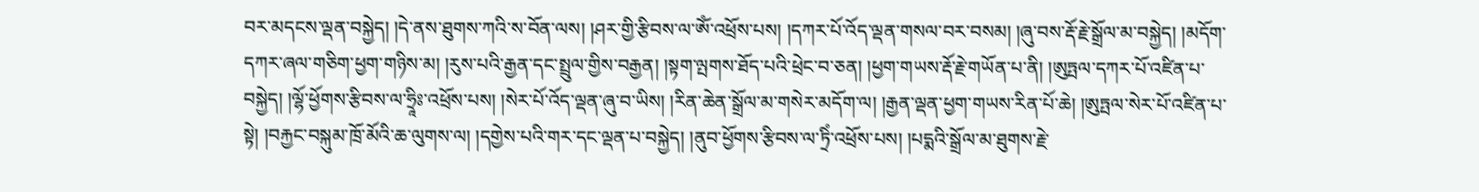བར་མདངས་ལྡན་བསྐྱེད། །དེ་ནས་ཐུགས་ཀའི་ས་བོན་ལས། །ཤར་གྱི་རྩིབས་ལ་ཨོཾ་འཕྲོས་པས། །དཀར་པོ་འོད་ལྡན་གསལ་བར་བསམ། །ཞུ་བས་རྡོ་རྗེ་སྒྲོལ་མ་བསྐྱེད། །མདོག་དཀར་ཞལ་གཅིག་ཕྱག་གཉིས་མ། །རུས་པའི་རྒྱན་དང་སྤྲུལ་གྱིས་བརྒྱན། །སྟག་ལྤགས་ཐོད་པའི་ཕྲེང་བ་ཅན། །ཕྱག་གཡས་རྡོ་རྗེ་གཡོན་པ་ནི། །ཨུཏྤལ་དཀར་པོ་འཛིན་པ་བསྐྱེད། །ལྷོ་ཕྱོགས་རྩིབས་ལ་ཧྲཱིཿ་འཕྲོས་པས། །སེར་པོ་འོད་ལྡན་ཞུ་བ་ཡིས། །རིན་ཆེན་སྒྲོལ་མ་གསེར་མདོག་ལ། །རྒྱན་ལྡན་ཕྱག་གཡས་རིན་པོ་ཆེ། །ཨུཏྤལ་སེར་པོ་འཛིན་པ་སྟེ། །བརྐྱང་བསྐུམ་ཁྲོ་མོའི་ཆ་ལུགས་ལ། །དགྱེས་པའི་གར་དང་ལྡན་པ་བསྐྱེད། །ནུབ་ཕྱོགས་རྩིབས་ལ་ཏྲིཾ་འཕྲོས་པས། །པདྨའི་སྒྲོལ་མ་ཐུགས་རྗེ་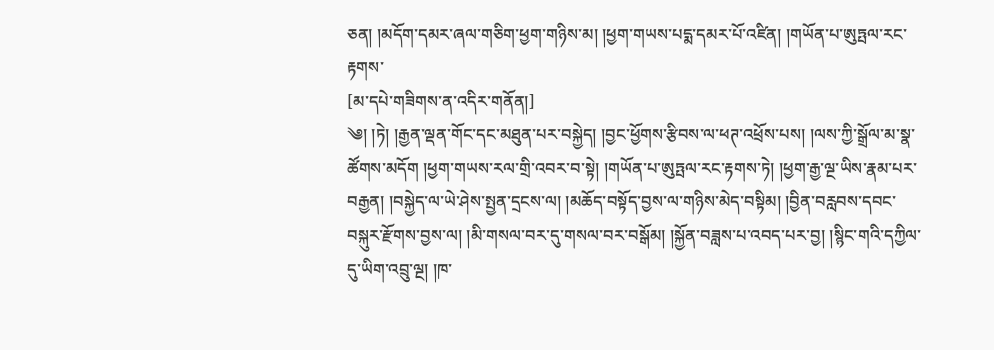ཅན། །མདོག་དམར་ཞལ་གཅིག་ཕྱག་གཉིས་མ། །ཕྱག་གཡས་པདྨ་དམར་པོ་འཛིན། །གཡོན་པ་ཨུཏྤལ་རང་རྟགས་
[མ་དཔེ་གཟིགས་ན་འདིར་གནོན།]
༄། །ཏེ། །རྒྱན་ལྡན་གོང་དང་མཐུན་པར་བསྐྱེད། །བྱང་ཕྱོགས་རྩིབས་ལ་ཕཊ་འཕྲོས་པས། །ལས་ཀྱི་སྒྲོལ་མ་སྣ་ཚོགས་མདོག །ཕྱག་གཡས་རལ་གྲི་འབར་བ་སྟེ། །གཡོན་པ་ཨུཏྤལ་རང་རྟགས་ཏེ། །ཕྱག་རྒྱ་ལྔ་ཡིས་རྣམ་པར་བརྒྱན། །བསྐྱེད་ལ་ཡེ་ཤེས་སྤྱན་དྲངས་ལ། །མཆོད་བསྟོད་བྱས་ལ་གཉིས་མེད་བསྟིམ། །བྱིན་བརླབས་དབང་བསྐུར་རྫོགས་བྱས་ལ། །མི་གསལ་བར་དུ་གསལ་བར་བསྒོམ། །སྐྱོན་བཟླས་པ་འབད་པར་བྱ། །སྙིང་གའི་དཀྱིལ་དུ་ཡིག་འབྲུ་ལྔ། །ཁ་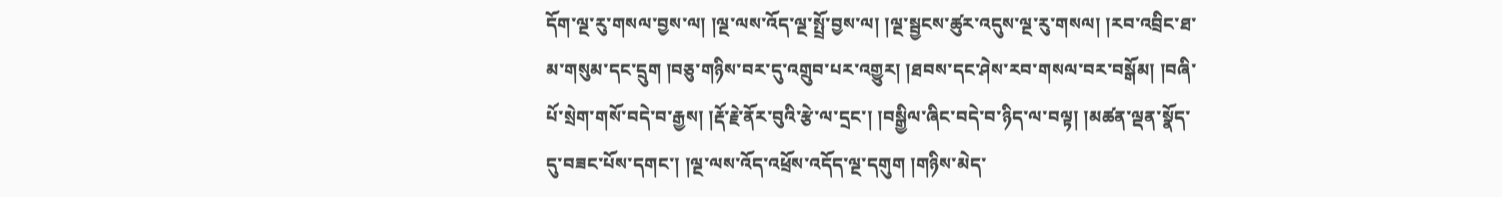དོག་ལྔ་རུ་གསལ་བྱས་ལ། །ལྔ་ལས་འོད་ལྔ་སྤྲོ་བྱས་ལ། །ལྔ་སྦྱངས་ཚུར་འདུས་ལྔ་རུ་གསལ། །རབ་འབྲིང་ཐ་མ་གསུམ་དང་དྲུག །བཅུ་གཉིས་བར་དུ་འགྲུབ་པར་འགྱུར། །ཐབས་དང་ཤེས་རབ་གསལ་བར་བསྒོམ། །བཞི་པོ་སྲེག་གསོ་བདེ་བ་རྒྱས། །རྡོ་རྗེ་ནོར་བུའི་རྩེ་ལ་དྲང་། །བསྒྱིལ་ཞིང་བདེ་བ་ཉིད་ལ་བལྟ། །མཚན་ལྡན་སྣོད་དུ་བཟང་པོས་དགང་། །ལྔ་ལས་འོད་འཕྲོས་འདོད་ལྔ་དགུག །གཉིས་མེད་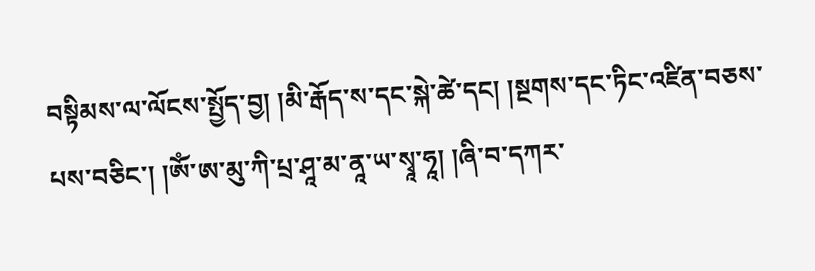བསྟིམས་ལ་ལོངས་སྤྱོད་བྱ། །མི་རྒོད་ས་དང་སྐེ་ཚེ་དང། །སྔགས་དང་ཏིང་འཛིན་བཅས་པས་བཅིང་། །ཨོཾ་ཨ་མུ་ཀི་པྲ་ཤཱ་མ་ནཱ་ཡ་སྭཱ་ཧཱ། །ཞི་བ་དཀར་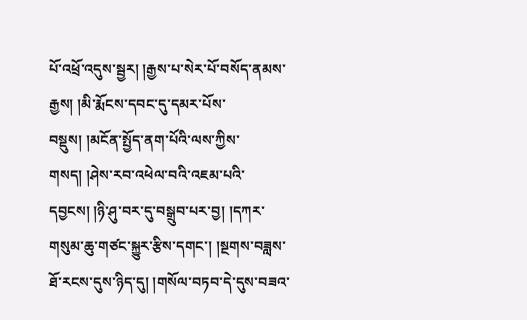པོ་འཕྲོ་འདུས་སྦྱར། །རྒྱས་པ་སེར་པོ་བསོད་ནམས་རྒྱས། །མི་རྨོངས་དབང་དུ་དམར་པོས་བསྡུས། །མངོན་སྤྱོད་ནག་པོའི་ལས་ཀྱིས་གསད། །ཤེས་རབ་འཕེལ་བའི་འཇམ་པའི་དབྱངས། །ཉི་ཤུ་བར་དུ་བསྒྲུབ་པར་བྱ། །དཀར་གསུམ་ཆུ་གཙང་སྐྱུར་རྩིས་དགང་། །སྔགས་བཟླས་ཐོ་རངས་དུས་ཉིད་དུ། །གསོལ་བཏབ་དེ་དུས་བཟའ་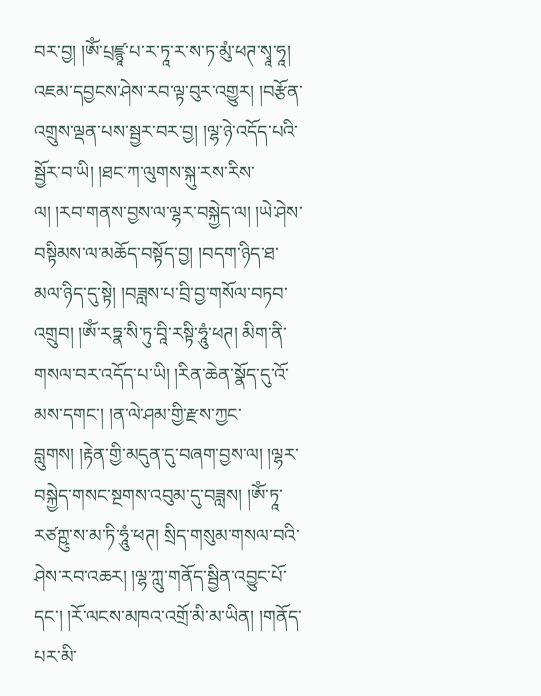བར་བྱ། །ཨོཾ་པྲཛྙཱ་པ་ར་ཏཱ་ར་ས་ཏ་མུཾ་ཕཊ་སྭཱ་ཧཱ། འཇམ་དབྱངས་ཤེས་རབ་ལྟ་བུར་འགྱུར། །བརྩོན་འགྲུས་ལྡན་པས་སྦྱར་བར་བྱ། །ལྷ་ཉེ་འདོད་པའི་སྦྱོར་བ་ཡི། །ཐང་ཀ་ལུགས་སྐུ་རས་རིས་ལ། །རབ་གནས་བྱས་ལ་ལྷར་བསྐྱེད་ལ། །ཡེ་ཤེས་བསྟིམས་ལ་མཆོད་བསྟོད་བྱ། །བདག་ཉིད་ཐ་མལ་ཉིད་དུ་སྟེ། །བཟླས་པ་བྲི་བྱ་གསོལ་བཏབ་འགྲུབ། །ཨོཾ་རཏྣ་སི་ཏུ་བཱི་རསྟི་ཧཱུཾ་ཕཊ། མིག་ནི་གསལ་བར་འདོད་པ་ཡི། །རིན་ཆེན་སྣོད་དུ་འོ་མས་དགང་། །ན་ལེ་ཤམ་གྱི་རྫས་ཀྱང་བླུགས། །རྟེན་གྱི་མདུན་དུ་བཞག་བྱས་ལ། །ལྷར་བསྐྱེད་གསང་སྔགས་འབུམ་དུ་བཟླས། །ཨོཾ་ཏཱ་རཙཀྵུ་ས་མ་ཏི་ཧཱུཾ་ཕཊ། སྲིད་གསུམ་གསལ་བའི་ཤེས་རབ་འཆར། །ལྷ་ཀླུ་གནོད་སྦྱིན་འབྱུང་པོ་དང་། །རོ་ལངས་མཁའ་འགྲོ་མི་མ་ཡིན། །གནོད་པར་མི་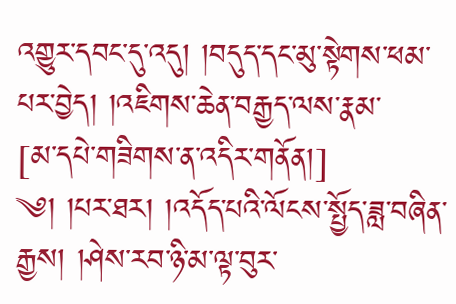འགྱུར་དབང་དུ་འདུ། །བདུད་དང་མུ་སྟེགས་ཕམ་པར་བྱེད། །འཇིགས་ཆེན་བརྒྱད་ལས་རྣམ་
[མ་དཔེ་གཟིགས་ན་འདིར་གནོན།]
༄། །པར་ཐར། །འདོད་པའི་ལོངས་སྤྱོད་ཟླ་བཞིན་རྒྱས། །ཤེས་རབ་ཉི་མ་ལྟ་བུར་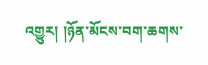འགྱུར། །ཉོན་མོངས་བག་ཆགས་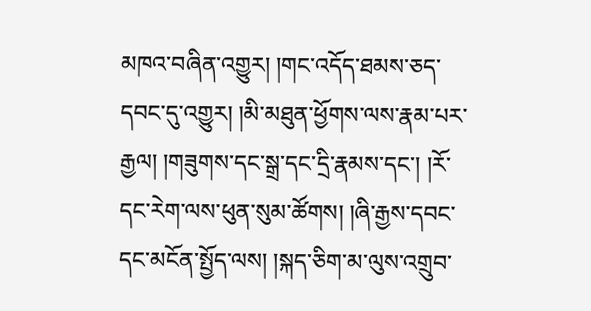མཁའ་བཞིན་འགྱུར། །གང་འདོད་ཐམས་ཅད་དབང་དུ་འགྱུར། །མི་མཐུན་ཕྱོགས་ལས་རྣམ་པར་རྒྱལ། །གཟུགས་དང་སྒྲ་དང་དྲི་རྣམས་དང་། །རོ་དང་རེག་ལས་ཕུན་སུམ་ཚོགས། །ཞི་རྒྱས་དབང་དང་མངོན་སྤྱོད་ལས། །སྐད་ཅིག་མ་ལུས་འགྲུབ་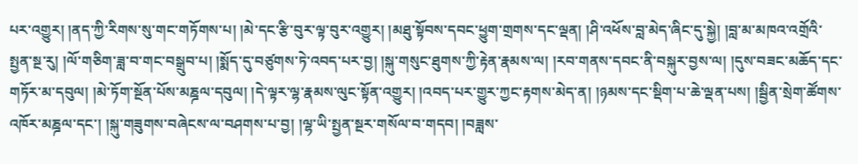པར་འགྱུར། །ནད་ཀྱི་རིགས་སུ་གང་གཏོགས་པ། །མེ་དང་རྩི་བུར་ལྟ་བུར་འགྱུར། །མཐུ་སྟོབས་དབང་ཕྱུག་གྲགས་དང་ལྡན། །ཤི་འཕོས་བླ་མེད་ཞིང་དུ་སྐྱེ། །བླ་མ་མཁའ་འགྲོའི་སྤྱན་སྔ་རུ། །ལོ་གཅིག་ཟླ་བ་གང་བསྒྲུབ་པ། །སྨོད་དུ་བཙུགས་ཏེ་འབད་པར་བྱ། །སྐུ་གསུང་ཐུགས་ཀྱི་རྟེན་རྣམས་ལ། །རབ་གནས་དབང་ནི་བསྐུར་བྱས་ལ། །དུས་བཟང་མཆོད་དང་གཏོར་མ་དབུལ། །མེ་ཏོག་སྔོན་པོས་མཎྜལ་དབུལ། །དེ་ལྟར་ལྷ་རྣམས་ལུང་སྟོན་འགྱུར། །འབད་པར་གྱུར་ཀྱང་རྟགས་མེད་ན། །ཉམས་དང་སྡིག་པ་ཆེ་ལྡན་པས། །སྦྱིན་སྲེག་ཚོགས་འཁོར་མཎྜལ་དང་། །སྐུ་གཟུགས་བཞེངས་ལ་བཤགས་པ་བྱ། །ལྷ་ཡི་སྤྱན་སྔར་གསོལ་བ་གདབ། །བཟླས་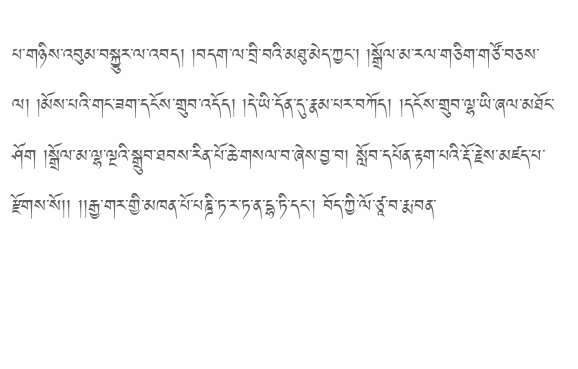པ་གཉིས་འབུམ་བསྐྱུར་ལ་འབད། །བདག་ལ་བྲི་བའི་མཐུ་མེད་ཀྱང་། །སྒྲོལ་མ་རལ་གཅིག་གཙོ་བཅས་ལ། །མོས་པའི་གང་ཟག་དངོས་གྲུབ་འདོད། །དེ་ཡི་དོན་དུ་རྣམ་པར་བཀོད། །དངོས་གྲུབ་ལྷ་ཡི་ཞལ་མཐོང་ཤོག །སྒྲོལ་མ་ལྷ་ལྔའི་སྒྲུབ་ཐབས་རིན་པོ་ཆེ་གསལ་བ་ཞེས་བྱ་བ། སློབ་དཔོན་རྟག་པའི་རྡོ་རྗེས་མཛད་པ་རྫོགས་སོ།། །།རྒྱ་གར་གྱི་མཁན་པོ་པཎྜི་ཏ་ར་ཏ་ན་དྷ་ཏི་དང་། བོད་ཀྱི་ལོ་ཙཱ་བ་རྨ་བན་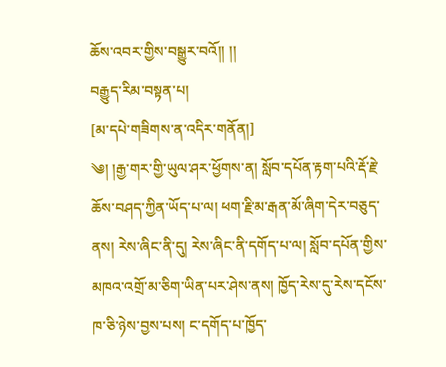ཆོས་འབར་གྱིས་བསྒྱུར་བའོ།། །།
བརྒྱུད་རིམ་བསྟན་པ།
[མ་དཔེ་གཟིགས་ན་འདིར་གནོན།]
༄། །རྒྱ་གར་གྱི་ཡུལ་ཤར་ཕྱོགས་ན། སློབ་དཔོན་རྟག་པའི་རྡོ་རྗེ་ཆོས་བཤད་ཀྱིན་ཡོད་པ་ལ། ཕག་རྗི་མ་རྒན་མོ་ཞིག་དེར་བཅུད་ནས། རེས་ཞིང་ནི་དུ། རེས་ཞིང་ནི་དགོད་པ་ལ། སློབ་དཔོན་གྱིས་མཁའ་འགྲོ་མ་ཅིག་ཡིན་པར་ཤེས་ནས། ཁྱོད་རེས་དུ་རེས་དངོས་ཁ་ཅི་ཉེས་བྱས་པས། ང་དགོད་པ་ཁྱོད་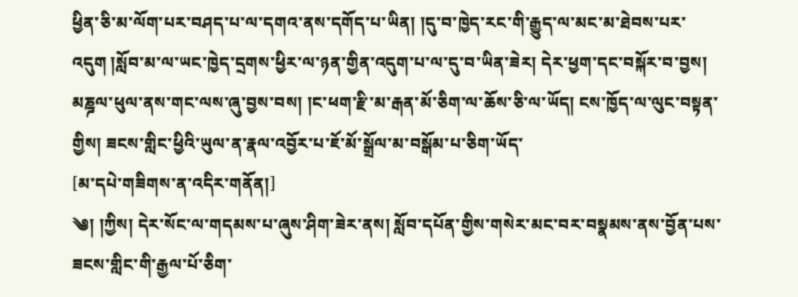ཕྱིན་ཅི་མ་ལོག་པར་བཤད་པ་ལ་དགའ་ནས་དགོད་པ་ཡིན། །དུ་བ་ཁྱེད་རང་གི་རྒྱུད་ལ་མང་མ་ཐེབས་པར་འདུག །སློབ་མ་ལ་ཡང་ཁྱེད་དྲགས་ཕྱིར་ལ་ཉན་གྱིན་འདུག་པ་ལ་དུ་བ་ཡིན་ཟེར། དེར་ཕྱག་དང་བསྐོར་བ་བྱས། མཎྜལ་ཕུལ་ནས་གང་ལས་ཞུ་བྱས་བས། །ང་ཕག་རྫི་མ་རྒན་མོ་ཅིག་ལ་ཆོས་ཅི་ལ་ཡོད། ངས་ཁྱོད་ལ་ལུང་བསྟན་གྱིས། ཟངས་གླིང་ཕྱིའི་ཡུལ་ན་རྣལ་འབྱོར་པ་ཇོ་མོ་སྒྲོལ་མ་བསྒོམ་པ་ཅིག་ཡོད་
[མ་དཔེ་གཟིགས་ན་འདིར་གནོན།]
༄། །ཀྱིས། དེར་སོང་ལ་གདམས་པ་ཞུས་ཤིག་ཟེར་ནས། སློབ་དཔོན་གྱིས་གསེར་མང་བར་བསྣམས་ནས་བྱོན་པས་ཟངས་གླིང་གི་རྒྱལ་པོ་ཅིག་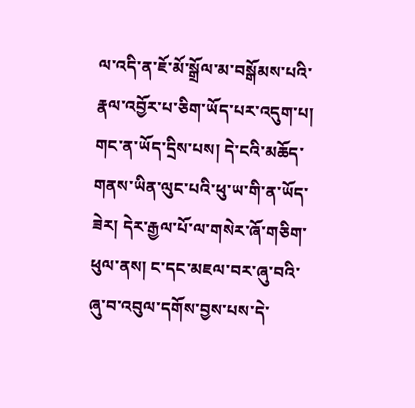ལ་འདི་ན་ཇོ་མོ་སྒྲོལ་མ་བསྒོམས་པའི་རྣལ་འབྱོར་པ་ཅིག་ཡོད་པར་འདུག་པ། གང་ན་ཡོད་དྲིས་པས། དེ་ངའི་མཆོད་གནས་ཡིན་ལུང་པའི་ཕུ་ཡ་གི་ན་ཡོད་ཟེར། དེར་རྒྱལ་པོ་ལ་གསེར་ཞོ་གཅིག་ཕུལ་ནས། ང་དང་མཇལ་བར་ཞུ་བའི་ཞུ་བ་འབུལ་དགོས་བྱས་པས་དེ་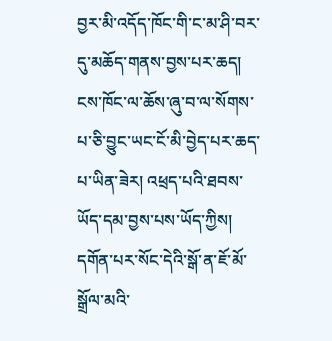བྱར་མི་འདོད་ཁོང་གི་ང་མ་ཤི་བར་དུ་མཆོད་གནས་བྱས་པར་ཆད། ངས་ཁོང་ལ་ཆོས་ཞུ་བ་ལ་སོགས་པ་ཅི་བྱུང་ཡང་ངོ་མི་བྱེད་པར་ཆད་པ་ཡིན་ཟེར། འཕྲད་པའི་ཐབས་ཡོད་དམ་བྱས་པས་ཡོད་ཀྱིས། དགོན་པར་སོང་དེའི་སྒོ་ན་ཇོ་མོ་སྒྲོལ་མའི་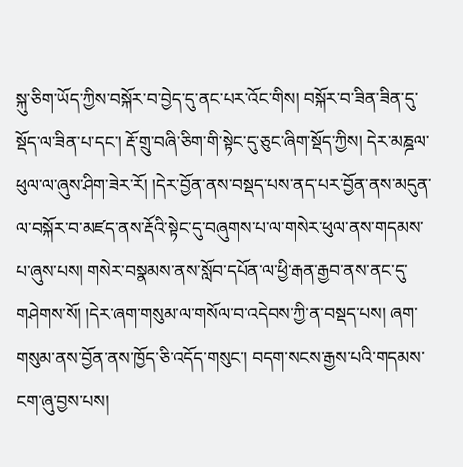སྐུ་ཅིག་ཡོད་ཀྱིས་བསྐོར་བ་བྱེད་དུ་ནང་པར་འོང་གིས། བསྐོར་བ་ཟིན་ཟིན་དུ་སྡོད་ལ་ཟིན་པ་དང་། རྡོ་གྲུ་བཞི་ཅིག་གི་སྟེང་དུ་ཅུང་ཞིག་སྡོད་ཀྱིས། དེར་མཎྜལ་ཕུལ་ལ་ཞུས་ཤིག་ཟེར་རོ། །དེར་བྱོན་ནས་བསྡད་པས་ནད་པར་བྱོན་ནས་མདུན་ལ་བསྐོར་བ་མཛད་ནས་རྡོའི་སྟེང་དུ་བཞུགས་པ་ལ་གསེར་ཕུལ་ནས་གདམས་པ་ཞུས་པས། གསེར་བསྣམས་ནས་སློབ་དཔོན་ལ་ཕྱི་རྒན་རྒྱབ་ནས་ནང་དུ་གཤེགས་སོ། །དེར་ཞག་གསུམ་ལ་གསོལ་བ་འདེབས་ཀྱི་ན་བསྡད་པས། ཞག་གསུམ་ནས་བྱོན་ནས་ཁྱོད་ཅི་འདོད་གསུང་། བདག་སངས་རྒྱས་པའི་གདམས་ངག་ཞུ་བྱས་པས།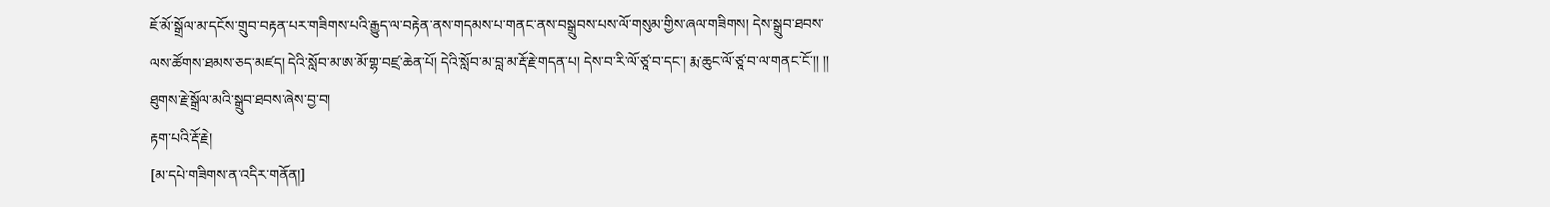ཇོ་མོ་སྒྲོལ་མ་དངོས་གྲུབ་བརྟན་པར་གཟིགས་པའི་རྒྱུད་ལ་བརྟེན་ནས་གདམས་པ་གནང་ནས་བསྒྲུབས་པས་ལོ་གསུམ་གྱིས་ཞལ་གཟིགས། དེས་སྒྲུབ་ཐབས་ལས་ཚོགས་ཐམས་ཅད་མཛད། དེའི་སློབ་མ་ཨ་མོ་གྷ་བཛྲ་ཆེན་པོ། དེའི་སློབ་མ་བླ་མ་རྡོ་རྗེ་གདན་པ། དེས་བ་རི་ལོ་ཙཱ་བ་དང་། རྨ་ཆུང་ལོ་ཙཱ་བ་ལ་གནང་ངོ་།། །།
ཐུགས་རྗེ་སྒྲོལ་མའི་སྒྲུབ་ཐབས་ཞེས་བྱ་བ།
རྟག་པའི་རྡོ་རྗེ།
[མ་དཔེ་གཟིགས་ན་འདིར་གནོན།]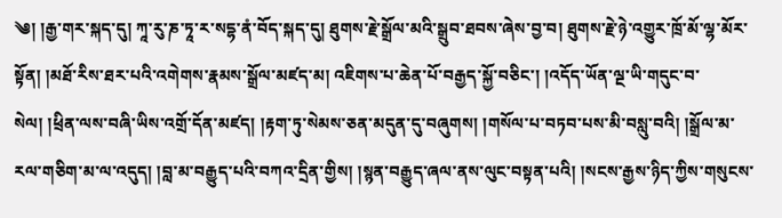༄། །རྒྱ་གར་སྐད་དུ། ཀཱ་རུ་ཎ་ཏཱ་ར་སདྷ་ནཾ་བོད་སྐད་དུ། ཐུགས་རྗེ་སྒྲོལ་མའི་སྒྲུབ་ཐབས་ཞེས་བྱ་བ། ཐུགས་རྗེ་ཉེ་འགྱུར་ཁྲོ་མོ་ལྷ་མོར་སྟོན། །མཐོ་རིས་ཐར་པའི་འགེགས་རྣམས་སྒྲོལ་མཛད་མ། འཇིགས་པ་ཆེན་པོ་བརྒྱད་སྐྱོ་བཅིང་། །འདོད་ཡོན་ལྔ་ཡི་གདུང་བ་སེལ། །ཕྲིན་ལས་བཞི་ཡིས་འགྲོ་དོན་མཛད། །རྟག་ཏུ་སེམས་ཅན་མདུན་དུ་བཞུགས། །གསོལ་པ་བཏབ་པས་མི་བསླུ་བའི། །སྒྲོལ་མ་རལ་གཅིག་མ་ལ་འདུད། །བླ་མ་བརྒྱུད་པའི་བཀའ་དྲིན་གྱིས། །སྙན་བརྒྱུད་ཞལ་ནས་ལུང་བསྟན་པའི། །སངས་རྒྱས་ཉིད་ཀྱིས་གསུངས་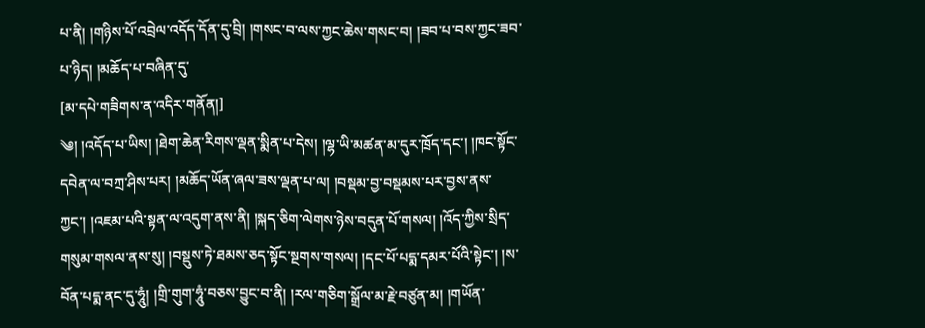པ་ནི། །གཉིས་པོ་འབྲེལ་འདོད་དོན་དུ་བྲི། །གསང་བ་ལས་ཀྱང་ཆེས་གསང་བ། །ཟབ་པ་བས་ཀྱང་ཟབ་པ་ཉིད། །མཆོད་པ་བཞིན་དུ་
[མ་དཔེ་གཟིགས་ན་འདིར་གནོན།]
༄། །འདོད་པ་ཡིས། །ཐེག་ཆེན་རིགས་ལྡན་སྨིན་པ་དེས། །ལྷ་ཡི་མཚན་མ་དུར་ཁྲོད་དང་། །ཁང་སྟོང་དབེན་ལ་བཀྲ་ཤིས་པར། །མཆོད་ཡོན་ཞལ་ཟས་ལྡན་པ་ལ། །བསྡམ་བྱ་བསྡམས་པར་བྱས་ནས་ཀྱང་། །འཇམ་པའི་སྟན་ལ་འདུག་ནས་ནི། །སྐད་ཅིག་ལེགས་ཉེས་བདུན་པོ་གསལ། །འོད་ཀྱིས་སྲིད་གསུམ་གསལ་ནས་སུ། །བསྡུས་ཏེ་ཐམས་ཅད་སྟོང་སྔགས་གསལ། །དང་པོ་པདྨ་དམར་པོའི་སྟེང་། །ས་བོན་པདྨ་ནང་དུ་ཧཱུཾ། །གྲི་གུག་ཧཱུཾ་བཅས་བྱུང་བ་ནི། །རལ་གཅིག་སྒྲོལ་མ་རྗེ་བཙུན་མ། །གཡོན་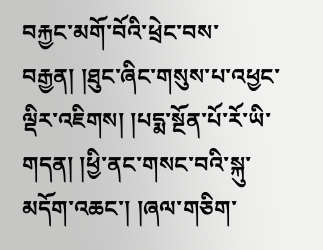བརྐྱང་མགོ་བོའི་ཕྲེང་བས་བརྒྱན། །ཐུང་ཞིང་གསུས་པ་འཕྱང་ལྡིར་འཇིགས། །པདྨ་སྔོན་པོ་རོ་ཡི་གདན། །ཕྱི་ནང་གསང་བའི་སྐུ་མདོག་འཆང་། །ཞལ་གཅིག་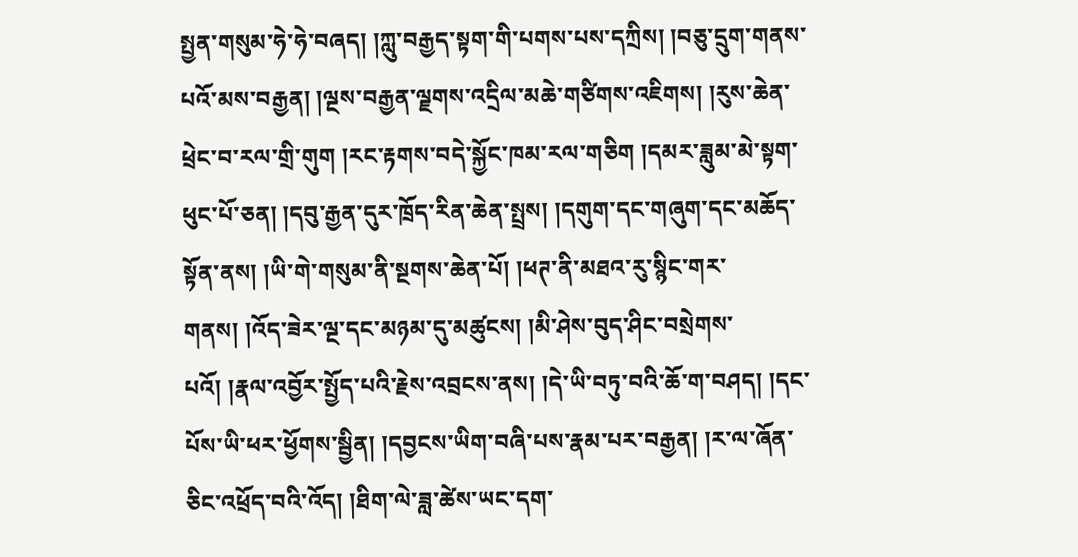སྤྱན་གསུམ་ཧེ་ཧེ་བཞད། །ཀླུ་བརྒྱད་སྟག་གི་པགས་པས་དཀྲིས། །བཅུ་དྲུག་གནས་པའོ་མས་བརྒྱན། །ལྔས་བརྒྱན་ལྗགས་འདྲིལ་མཆེ་གཙིགས་འཇིགས། །རུས་ཆེན་ཕྲེང་བ་རལ་གྲི་གུག །རང་རྟགས་བདེ་སྐྱོང་ཁམ་རལ་གཅིག །དམར་ཟླུམ་མེ་སྟག་ཕུང་པོ་ཅན། །དབུ་རྒྱན་དུར་ཁྲོད་རིན་ཆེན་སྤྲས། །དགུག་དང་གཞུག་དང་མཆོད་སྟོན་ནས། །ཡི་གེ་གསུམ་ནི་སྔགས་ཆེན་པོ། །ཕཊ་ནི་མཐའ་རུ་སྙིང་གར་གནས། །འོད་ཟེར་ལྔ་དང་མཉམ་དུ་མཚུངས། །མི་ཤེས་བུད་ཤིང་བསྲེགས་པའོ། །རྣལ་འབྱོར་སྤྱོད་པའི་རྗེས་འབྲངས་ནས། །དེ་ཡི་བཏུ་བའི་ཆོ་ག་བཤད། །དང་པོས་ཡི་ཕར་ཕྱོགས་སྦྱིན། །དབྱངས་ཡིག་བཞི་པས་རྣམ་པར་བརྒྱན། །ར་ལ་ཞོན་ཅིང་འཕྲོད་བའི་འོད། །ཐིག་ལེ་ཟླ་ཚེས་ཡང་དག་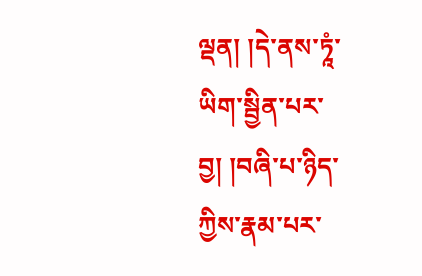ལྡན། །དེ་ནས་ཏཱཾ་ཡིག་སྦྱིན་པར་བྱ། །བཞི་པ་ཉིད་ཀྱིས་རྣམ་པར་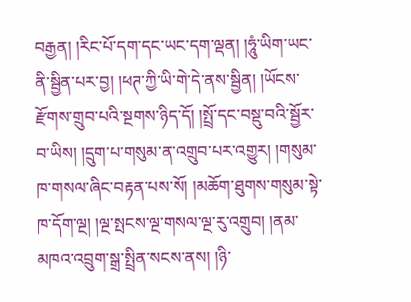བརྒྱན། །རིང་པོ་དག་དང་ཡང་དག་ལྡན། །ཧཱུཾ་ཡིག་ཡང་ནི་སྦྱིན་པར་བྱ། །ཕཊ་ཀྱི་ཡི་གེ་དེ་ནས་སྦྱིན། །ཡོངས་རྫོགས་གྲུབ་པའི་སྔགས་ཉིད་དོ། །སྤྲོ་དང་བསྡུ་བའི་སྦྱོར་བ་ཡིས། །དྲུག་པ་གསུམ་ན་འགྲུབ་པར་འགྱུར། །གསུམ་ཁ་གསལ་ཞིང་བརྟན་པས་སོ། །མཆོག་ཐུགས་གསུམ་སྟེ་ཁ་དོག་ལྔ། །ལྔ་སྤངས་ལྔ་གསལ་ལྔ་རུ་འགྲུབ། །ནམ་མཁའ་འབྲུག་སྒྲ་སྤྲིན་སངས་ནས། །ཉི་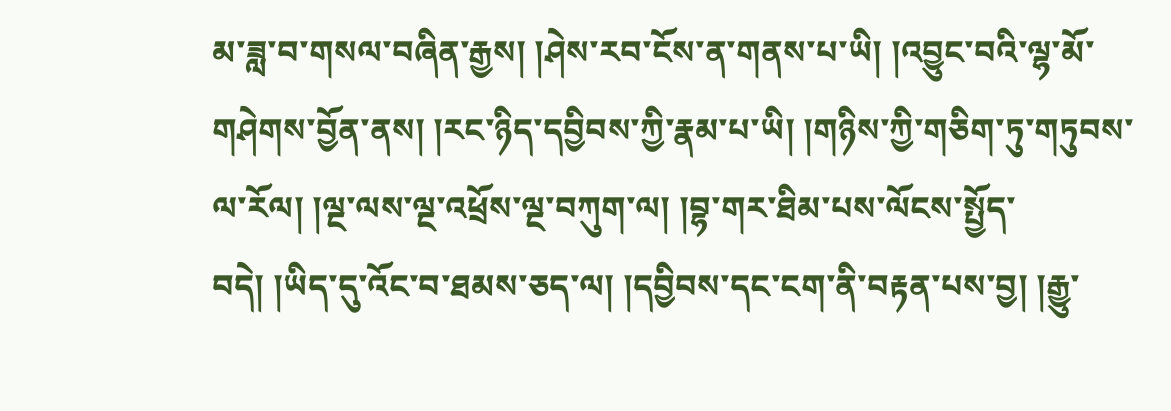མ་ཟླ་བ་གསལ་བཞིན་རྒྱས། །ཤེས་རབ་ངོས་ན་གནས་པ་ཡི། །འབྱུང་བའི་ལྷ་མོ་གཤེགས་བྱོན་ནས། །རང་ཉིད་དབྱིབས་ཀྱི་རྣམ་པ་ཡི། །གཉིས་ཀྱི་གཅིག་ཏུ་གཏུབས་ལ་རོལ། །ལྔ་ལས་ལྔ་འཕྲོས་ལྔ་བཀུག་ལ། །བྷ་གར་ཐིམ་པས་ལོངས་སྤྱོད་བདེ། །ཡིད་དུ་འོང་བ་ཐམས་ཅད་ལ། །དབྱིབས་དང་ངག་ནི་བརྟན་པས་བྱ། །རྒྱུ་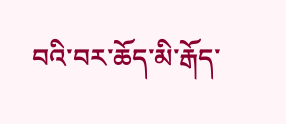བའི་བར་ཆོད་མི་རྒོད་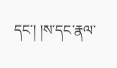དང་། །ས་དང་རྣལ་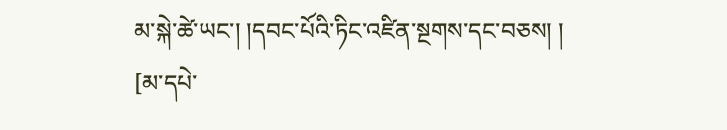མ་སྐེ་ཚེ་ཡང་། །དབང་པོའི་ཏིང་འཛིན་སྔགས་དང་བཅས། །
[མ་དཔེ་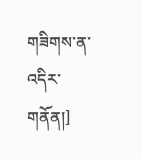གཟིགས་ན་འདིར་གནོན།]